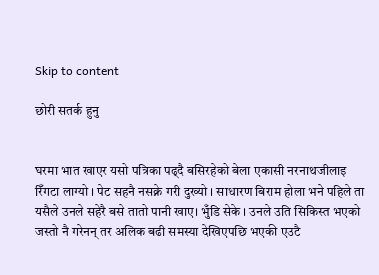Skip to content

छोरी सतर्क हुनु


घरमा भात खाएर यसो पत्रिका पढ्दै बसिरहेको बेला एकासी नरनाथजीलाइ रिँगटा लाग्यो । पेट सहनै नसक्ने गरी दुख्यो । साधारण बिराम होला भने पहिले ता यसैले उनले सहेरै बसे तातो पानी खाए। भुँडि सेके । उनले उति सिकिस्त भएको जस्तो नै गरेनन् तर अलिक बढी समस्या देखिएपछि भएकी एउटै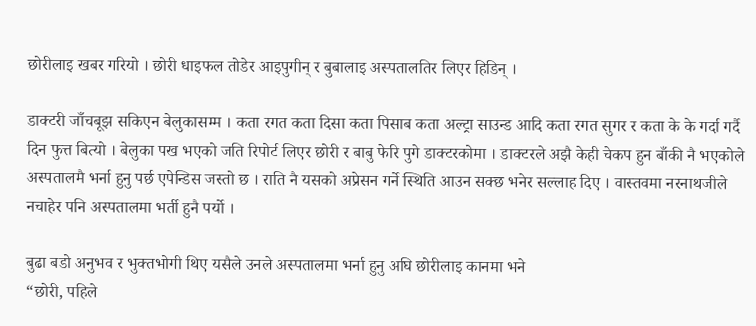छोरीलाइ खबर गरियो । छोरी धाइफल तोडेर आइपुगीन् र बुबालाइ अस्पतालतिर लिएर हि‌डिन् ।

डाक्टरी जाँचबूझ सकिएन बेलुकासम्म । कता रगत कता दिसा कता पिसाब कता अल्ट्रा साउन्ड आदि कता रगत सुगर र कता के के गर्दा गर्दै दिन फुत्त बित्यो । बेलुका पख भएको जति रिपोर्ट लिएर छोरी र बाबु फेरि पुगे डाक्टरकोमा । डाक्टरले अझै केही चेकप हुन बाँकी नै भएकोले अस्पतालमै भर्ना हुनु पर्छ एपेन्डिस जस्तो छ । राति नै यसको अप्रेसन गर्ने स्थिति आउन सक्छ भनेर सल्लाह दिए । वास्तवमा नरनाथजीले नचाहेर पनि अस्पतालमा भर्ती हुनै पर्यो ।

बुढा बडो अनुभव र भुक्तभोगी थिए यसैले उनले अस्पतालमा भर्ना हुनु अघि छोरीलाइ कानमा भने
“छोरी, पहिले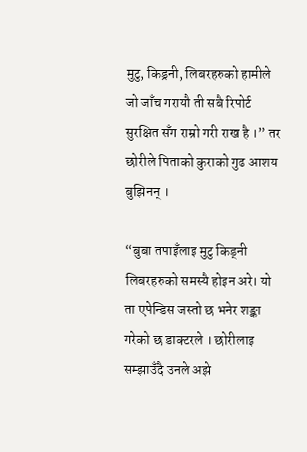मुटु, किड्रनी, लिबरहरुको हामीले जो जाँच गरायौ‌ ती सबै रिपोर्ट सुरक्षित सँग राम्रो गरी राख है ।” तर छोरीले पिताको कुराको गुढ आशय बुझिनन् ।

“बुबा तपाइँलाइ मुटु किड्नी लिबरहरुको समस्यै होइन अरे। यो ता एपेन्डिस जस्तो छ भनेर शङ्का गरेको छ डाक्टरले । छोरीलाइ सम्झाउँदै उनले अझे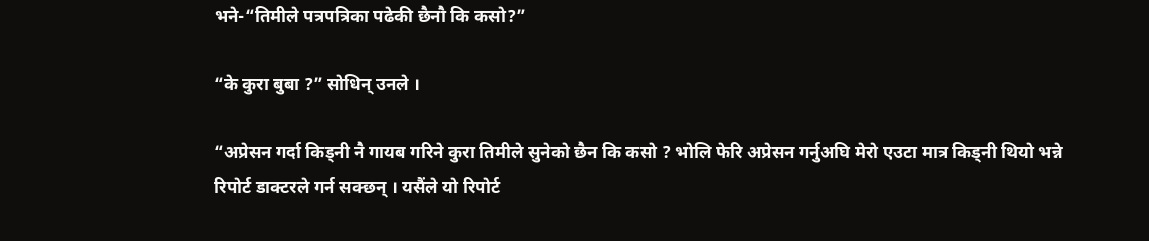भने-“तिमीले पत्रपत्रिका पढेकी छैनौ कि कसो?”

“के कुरा बुबा ?” सोधिन् उनले ।

“अप्रेसन गर्दा किड्नी नै गायब गरिने कुरा तिमीले सुनेको छैन कि कसो ? भोलि फेरि अप्रेसन गर्नुअघि मेरो एउटा मात्र किड्नी थियो भन्ने रिपोर्ट डाक्टरले गर्न सक्छन् । यसैंले यो रिपोर्ट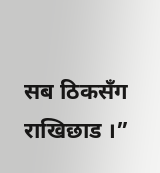सब ठिकसँग राखिछाड ।”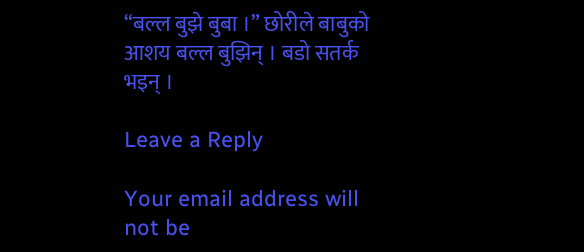“बल्ल बुझे बुबा ।” छोरीले बाबुको आशय बल्ल बुझिन् । बडो सतर्क भइन् ।

Leave a Reply

Your email address will not be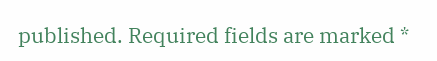published. Required fields are marked *